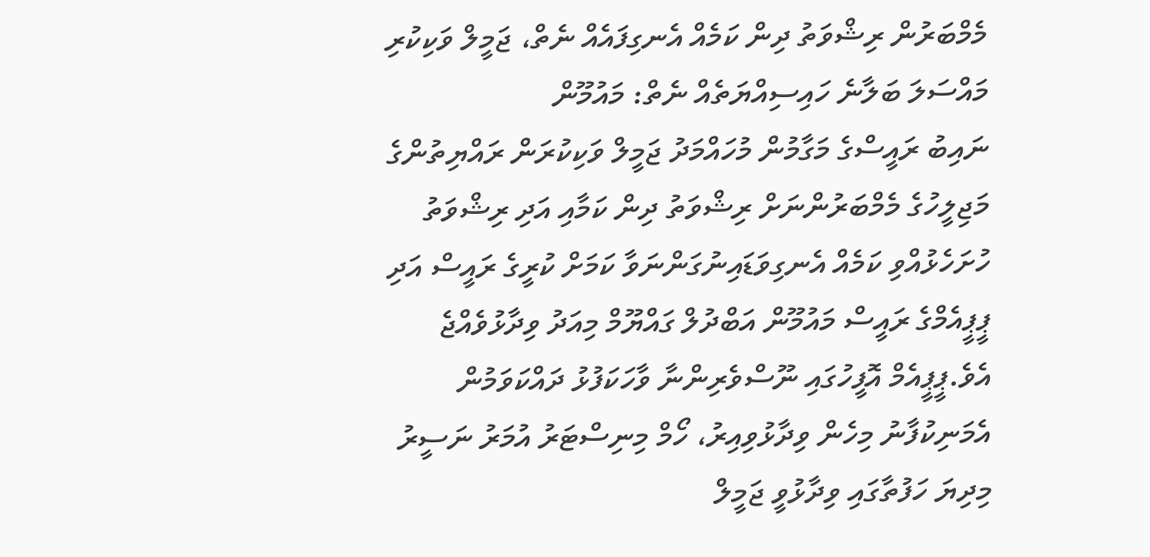މެމްބަރުން ރިޝްވަތު ދިން ކަމެއް އެނގިފައެއް ނެތް، ޖަމީލް ވަކިކުރި މައްސަލަ ބަލާނެ ހައިސިއްޔަތެއް ނެތް: މައުމޫން
ނައިބު ރައީސްގެ މަގާމުން މުހައްމަދު ޖަމީލް ވަކިކުރަން ރައްޔިތުންގެ މަޖިލީހުގެ މެމްބަރުންނަށް ރިޝްވަތު ދިން ކަމާއި އަދި ރިޝްވަތު
ހުށަހެޅުއްވި ކަމެއް އެނގިވަޑައިނުގަންނަވާ ކަމަށް ކުރީގެ ރައީސް އަދި ޕީޕީއެމްގެ ރައީސް މައުމޫން އަބްދުލް ގައްޔޫމް މިއަދު ވިދާޅުވެއްޖެ އެވެ.ޕީޕީއެމް އޮފީހުގައި ނޫސްވެރިންނާ ވާހަކަފުޅު ދައްކަވަމުން އެމަނިކުފާނު މިހެން ވިދާޅުވިއިރު، ހޯމް މިނިސްޓަރު އުމަރު ނަސީރު
މިދިޔަ ހަފުތާގައި ވިދާޅުވީ ޖަމީލް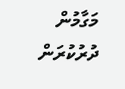މަގާމުން ދުރުކުރަން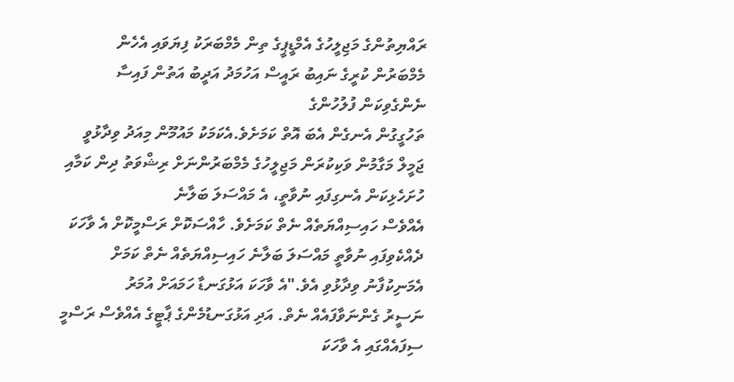ރައްޔިތުންގެ މަޖިލީހުގެ އެމްޑީޕީގެ ތިން މެމްބަރަކު ފިޔަވައި އެހެން
މެމްބަރުން ކުރީގެ ނައިބު ރައީސް އަހުމަދު އަދީބު އަތުން ފައިސާ ނެންގެވިކަން ފުލުހުންގެ
ތަހުގީގުން އެނގެން އެބަ އޮތް ކަމަށެވެ.އެކަމަކު މައުމޫން މިއަދު ވިދާޅުވީ ޖަމީލް މަގާމުން ވަކިކުރަން މަޖިލީހުގެ މެމްބަރުންނަށް ރިޝްވަތު ދިން ކަމާއި ހުށަހެޅިކަން އެނގިފައި ނުވާތީ، އެ މައްސަލަ ބަލާނެ
އެއްވެސް ހައިސިއްޔަތެއް ނެތް ކަމަށެވެ. ހާއްސަކޮށް ރަސްމީކޮށް އެ ވާހަކަ
ދެއްކެވިފައި ނުވާތީ މައްސަލަ ބަލާނެ ހައިސިއްޔަތެއް ނެތް ކަމަށް އެމަނިކުފާނު ވިދާޅުވި އެވެ."އެ ވާހަކަ އަޅުގަނޑާ ހަމައަށް އުމަރު
ނަސީރު ގެންނަވާފައެއް ނެތް. އަދި އަޅުގަނޑުމެންގެ ޕާޓީގެ އެއްވެސް ރަސްމީ
ސިފައެއްގައި އެ ވާހަކަ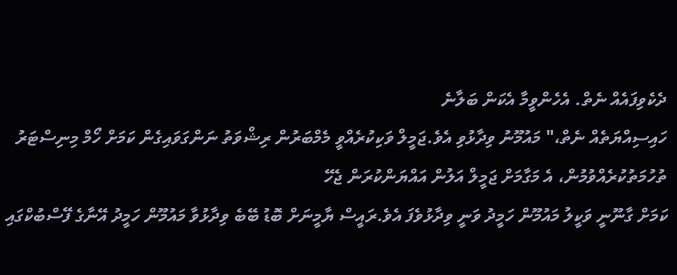ދެކެވިފައެއް ނެތް. އެހެންވީމާ އެކަން ބަލާނެ
ހައިސިއްޔަތެއް ނެތް،" މައުމޫނު ވިދާޅުވި އެވެ.ޖަމީލް ވަކިކުރެއްވީ މެމްބަރުން ރިޝްވަތު ނަންގަވައިގެން ކަމަށް ހޯމް މިނިސްޓަރު
ތުހުމަތުކުރެއްވުމުން، އެ މަގާމަށް ޖަމީލް އަލުން އައްޔަންކުރަން ޖެހޭ
ކަމަށް ގާނޫނީ ވަކީލު މައުމޫން ހަމީދު ވަނީ ވިދާޅުވެފަ އެވެ.ރައީސް ޔާމީނަށް ބޮޑު ބޭބެ ވިދާޅުވާ މައުމޫން ހަމީދު އޭނާގެ ފޭސްބުކްގައި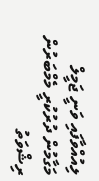ލިއުއްވާފައި ވަނީ ޖަމީލް މަގާމުން ދުރުކުރީ މެމްބަރުން ރިޝްވަތު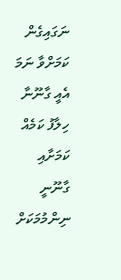ނަގައިގެން ކަމަށްވާ ނަމަ އެއީ ގާނޫނާ ހިލާފު ކަމެއް ކަމަށާއި ގާނޫނީ
ނިންމުމަކަށް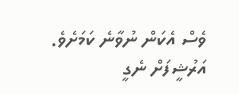ވެސް އެކަން ނުވާނެ ކަމަށެވެ.
އަރުޝީފަށް ނެގީ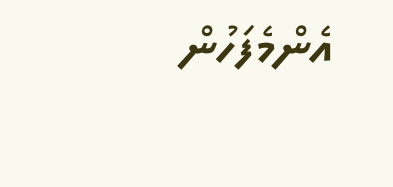އެންމެފަހުން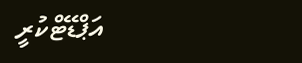އަޕްޑޭޓްކުރީ